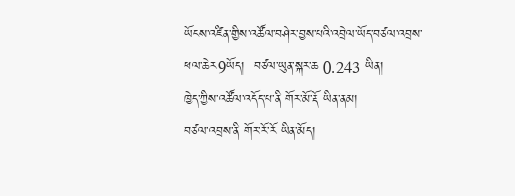ཡོངས་འཛིན་གྱིས་འཚོལ་བཤེར་བྱས་པའི་འབྲེལ་ཡོད་བཙལ་འབྲས་ཕལ་ཆེར9ཡོད།  བཙལ་ཡུན་སྐར་ཆ 0.243 ཡིན།
ཁྱེད་ཀྱིས་འཚོལ་འདོད་པ་ནི གོར་མོ་རྡོ ཡིན་ནམ།
བཙལ་འབྲས་ནི གོར་རོ་རོ ཡིན་མོད།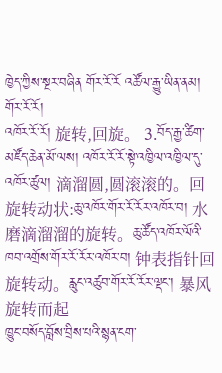ཁྱེད་ཀྱིས་སྔར་བཞིན གོར་རོ་རོ འཚོལ་རྒྱུ་ཡིན་ནམ།
གོར་རོ་རོ།
འཁོར་རོ་རོ། 旋转,回旋。 3.བོད་རྒྱ་ཚིག་མཛོད་ཆེན་མོ་ལས། འཁོར་རོ་རོ་སྟེ་འཁྱིལ་འཁྱིལ་དུ་འཁོར་ཚུལ། 滴溜圆,圆滚滚的。回旋转动状:ཆུ་འཁོར་གོར་རོ་རོར་འཁོར་བ། 水磨滴溜溜的旋转。ཆུ་ཚོད་འཁོར་ལོའི་ཁབ་འགྲོས་གོར་རོ་རོར་འཁོར་བ། 钟表指针回旋转动。རླུང་འཚུབ་གོར་རོ་རོར་ལྡང་། 暴风旋转而起
ཁྱུང་བསོད་བློས་བྲིས་པའི་སྙན་ངག་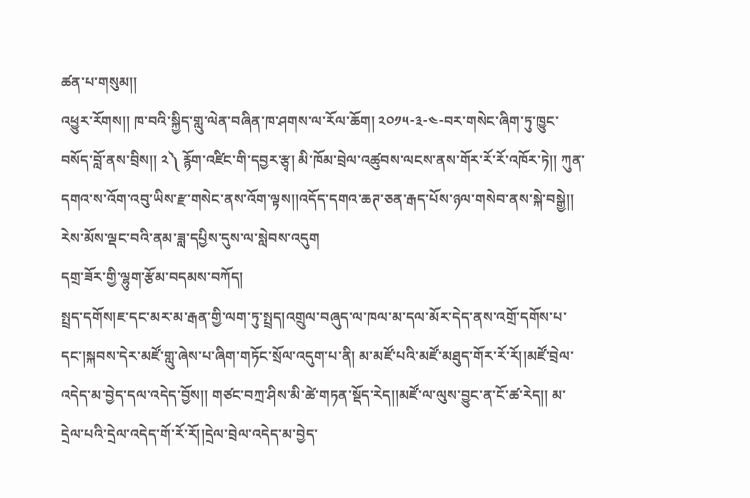ཚན་པ་གསུམ།།
འཕྱུར་རོགས།། ཁ་བའི་སྐྱིད་གླུ་ལེན་བཞིན་ཁ་ཤགས་ལ་རོལ་ཆོག། ༢༠༡༥-༣-༤-བར་གསེང་ཞིག་ཏུ་ཁྱུང་བསོད་བློ་ནས་བྲིས།། ༢༽ རྙོག་འཛིང་གི་དབྱར་རྩྭ། མི་ཁོམ་བྲེལ་འཚུབས་ལངས་ནས་གོར་རོ་རོ་འཁོར་ཏེ།། ཀུན་དགའ་ས་འོག་འབུ་ཡིས་རྫ་གསེང་ནས་འོག་ལྟས།།འདོད་དགའ་ཆཊ་ཅན་རྒད་པོས་ཉལ་གསེབ་ནས་སྐེ་བསྒྱེ།། རེས་མོས་ལྡང་བའི་ནམ་ཟླ་དཔྱིས་དུས་ལ་སླེབས་འདུག
དགྲ་ཟོར་གྱི་ལྷུག་རྩོམ་བདམས་བཀོད།
སྤྲད་དགོས།ཇ་དང་མར་མ་རྒན་གྱི་ལག་ཏུ་སྤྲད།འགྲུལ་བཞུད་ལ་ཁལ་མ་དལ་མོར་དེད་ནས་འགྲོ་དགོས་པ་དང་།སྐབས་དེར་མཛོ་གླུ་ཞེས་པ་ཞིག་གཏོང་སྲོལ་འདུག་པ་ནི། མ་མཛོ་པའི་མཛོ་མཐུད་གོར་རོ་རོ།།མཛོ་བྲེལ་འདེད་མ་བྱེད་དལ་འདེད་བྱོས།། གཙང་བཀྲ་ཤིས་མི་ཚེ་གཏན་སྡོད་རེད།།མཛོ་ལ་ལུས་བྱུང་ན་ངོ་ཚ་རེད།། མ་དྲེལ་པའི་དྲེལ་འདེད་གོ་རོ་རོ།།དྲེལ་བྲེལ་འདེད་མ་བྱེད་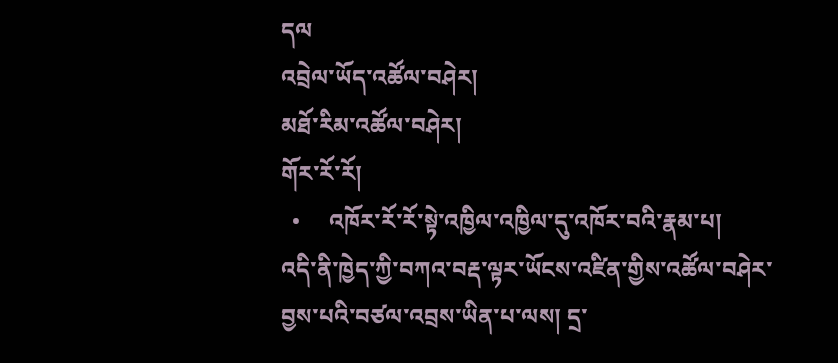དལ
འབྲེལ་ཡོད་འཚོལ་བཤེར།
མཐོ་རིམ་འཚོལ་བཤེར།
གོར་རོ་རོ།
  •     འཁོར་རོ་རོ་སྟེ་འཁྱིལ་འཁྱིལ་དུ་འཁོར་བའི་རྣམ་པ།
འདི་ནི་ཁྱེད་ཀྱི་བཀའ་བརྡ་ལྟར་ཡོངས་འཛིན་གྱིས་འཚོལ་བཤེར་བྱས་པའི་བཙལ་འབྲས་ཡིན་པ་ལས། དྲ་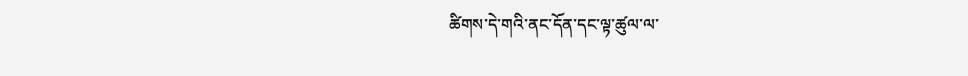ཚིགས་དེ་གའི་ནང་དོན་དང་ལྟ་ཚུལ་ལ་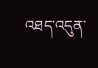འཐད་འདུན་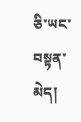ཅི་ཡང་བསྟན་མེད།